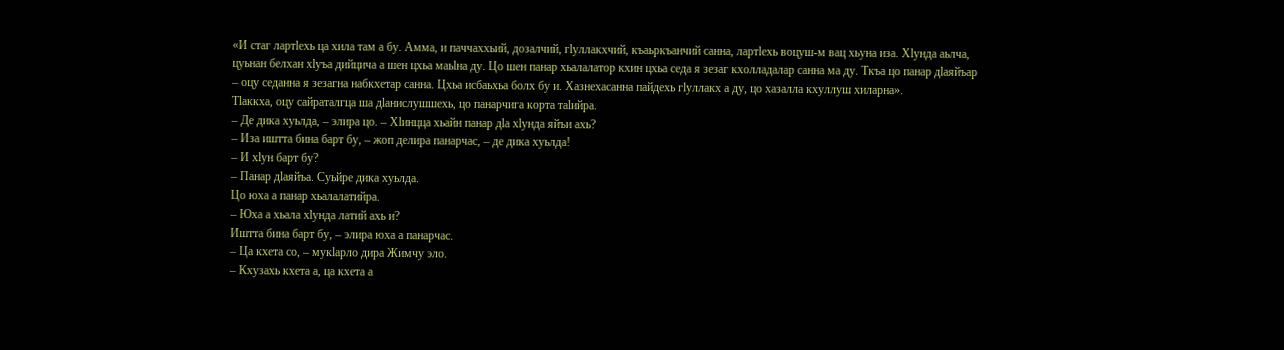«И стаг лартӏехь ца хила там а бу. Амма, и паччаххьий, дозалчий, гӏуллакхчий, къаьркъанчий санна, лартӏехь воцуш-м вац хьуна иза. Хӏунда аьлча, цуьнан белхан хӏуъа дийцича а шен цхьа маьӏна ду. Цо шен панар хьалалатор кхин цхьа седа я зезаг кхолладалар санна ма ду. Ткъа цо панар дӏаяйъар – оцу седанна я зезагна набкхетар санна. Цхьа исбаьхьа болх бу и. Хазнехасанна пайдехь гӏуллакх а ду, цо хазалла кхуллуш хиларна».
Тӏаккха, оцу сайраталгца ша дӏанислушшехь, цо панарчига корта таӏийра.
– Де дика хуьлда, – элира цо. – Хӏинцца хьайн панар дӏа хӏунда яйъи ахь?
– Иза иштта бина барт бу, – жоп делира панарчас, – де дика хуьлда!
– И хӏун барт бу?
– Панар дӏаяйъа. Суьйре дика хуьлда.
Цо юха а панар хьалалатийра.
– Юха а хьала хӏунда латий ахь и?
Иштта бина барт бу, – элира юха а панарчас.
– Ца кхета со, – мукӏарло дира Жимчу эло.
– Кхузахь кхета а, ца кхета а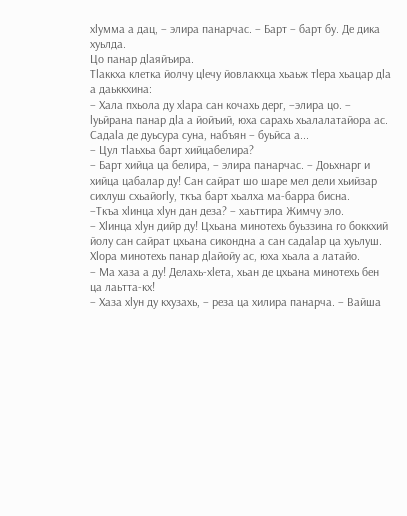хӏумма а дац, – элира панарчас. – Барт – барт бу. Де дика хуьлда.
Цо панар дӏаяйъира.
Тӏаккха клетка йолчу цӏечу йовлакхца хьаьж тӏера хьацар дӏа а даьккхина:
– Хала пхьола ду хӏара сан кочахь дерг, –элира цо. – ӏуьйрана панар дӏа а йойъий, юха сарахь хьалалатайора ас. Садаӏа де дуьсура суна, набъян – буьйса а...
– Цул тӏаьхьа барт хийцабелира?
– Барт хийца ца белира, – элира панарчас. – Доьхнарг и хийца цабалар ду! Сан сайрат шо шаре мел дели хьийзар сихлуш схьайогӏу, ткъа барт хьалха ма-барра бисна.
–Ткъа хӏинца хӏун дан деза? – хаьттира Жимчу эло.
– Хӏинца хӏун дийр ду! Цхьана минотехь буьззина го боккхий йолу сан сайрат цхьана сикондна а сан садаӏар ца хуьлуш. Хӏора минотехь панар дӏайойу ас, юха хьала а латайо.
– Ма хаза а ду! Делахь-хӏета, хьан де цхьана минотехь бен ца лаьтта-кх!
– Хаза хӏун ду кхузахь, – реза ца хилира панарча. – Вайша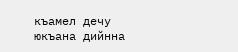къамел дечу юкъана дийнна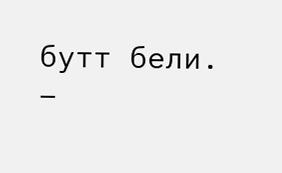бутт бели.
–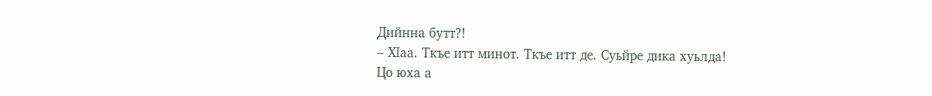Дийнна бутт?!
– Хӏаа. Ткъе итт минот. Ткъе итт де. Суьйре дика хуьлда!
Цо юха а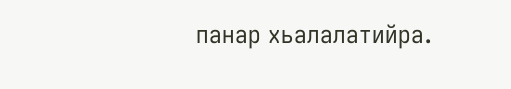панар хьалалатийра.